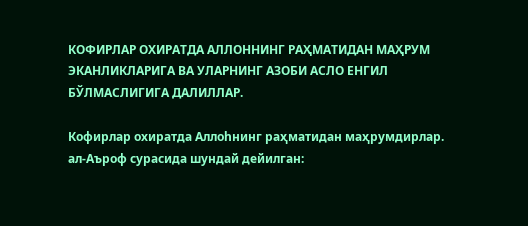КОФИРЛАР ОХИРАТДА АЛЛОHНИНГ РАҲМАТИДАН МАҲРУМ ЭКАНЛИКЛАРИГА ВА УЛАРНИНГ АЗОБИ АСЛО ЕНГИЛ БЎЛМАСЛИГИГА ДАЛИЛЛАР.

Кофирлар охиратда Аллоhнинг раҳматидан маҳрумдирлар. ал-Аъроф сурасида шундай дейилган: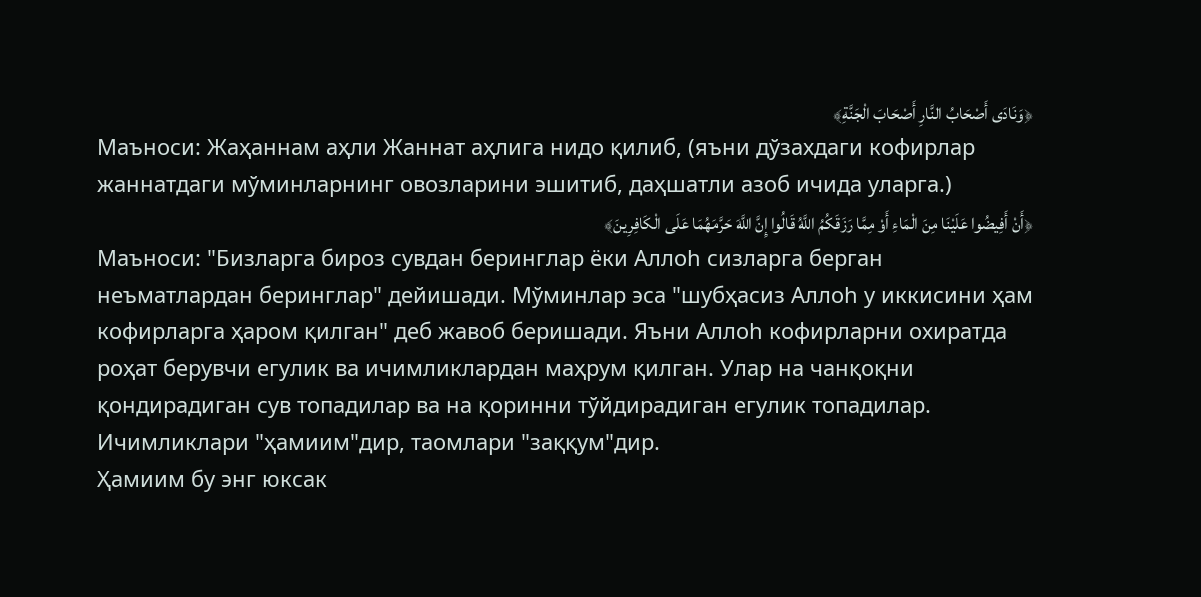﴿وَنَادَى أَصْحَابُ النَّارِ أَصْحَابَ الْجَنَّةِ﴾
Маъноси: Жаҳаннам аҳли Жаннат аҳлига нидо қилиб, (яъни дўзахдаги кофирлар жаннатдаги мўминларнинг овозларини эшитиб, даҳшатли азоб ичида уларга.)
﴿أَنْ أَفِيضُوا عَلَيْنَا مِنَ الْمَاءِ أَوْ مِمَّا رَزَقَكُمُ اللَّهُ قَالُوا إِنَّ اللَّهَ حَرَّمَهُمَا عَلَى الْكَافِرِينَ﴾
Маъноси: "Бизларга бироз сувдан беринглар ёки Аллоh сизларга берган неъматлардан беринглар" дейишади. Мўминлар эса "шубҳасиз Аллоh у иккисини ҳам кофирларга ҳаром қилган" деб жавоб беришади. Яъни Аллоh кофирларни охиратда роҳат берувчи егулик ва ичимликлардан маҳрум қилган. Улар на чанқоқни қондирадиган сув топадилар ва на қоринни тўйдирадиган егулик топадилар. Ичимликлари "ҳамиим"дир, таомлари "заққум"дир.
Ҳамиим бу энг юксак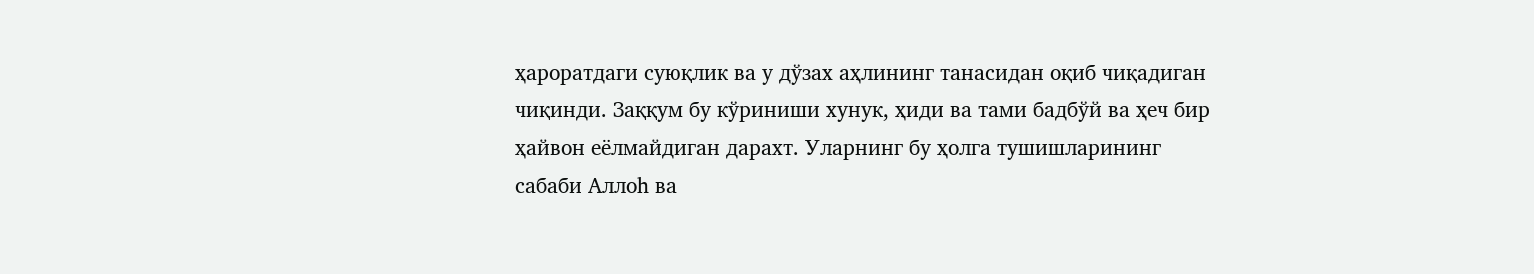ҳароратдаги суюқлик ва у дўзах аҳлининг танасидан оқиб чиқадиган чиқинди. Заққум бу кўриниши хунук, ҳиди ва тами бадбўй ва ҳеч бир ҳайвон еёлмайдиган дарахт. Уларнинг бу ҳолга тушишларининг сабаби Аллоh ва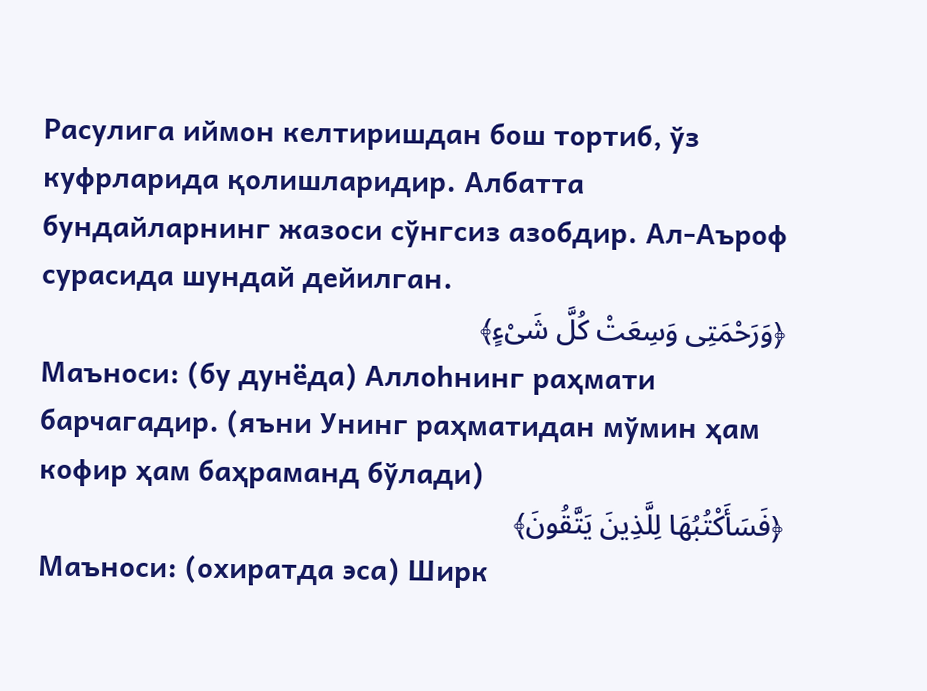Расулига иймон келтиришдан бош тортиб, ўз куфрларида қолишларидир. Албатта бундайларнинг жазоси сўнгсиз азобдир. Ал-Аъроф сурасида шундай дейилган.
﴿وَرَحْمَتِى وَسِعَتْ كُلَّ شَىْءٍ﴾
Маъноси: (бу дунёда) Аллоhнинг раҳмати барчагадир. (яъни Унинг раҳматидан мўмин ҳам кофир ҳам баҳраманд бўлади)
﴿فَسَأَكْتُبُهَا لِلَّذِينَ يَتَّقُونَ﴾
Маъноси: (охиратда эса) Ширк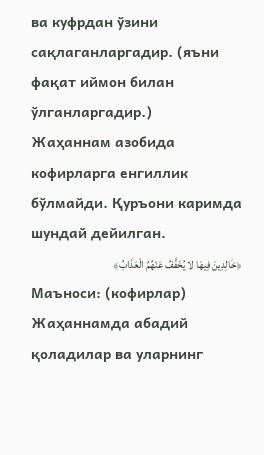ва куфрдан ўзини сақлаганларгадир. (яъни фақат иймон билан ўлганларгадир.)
Жаҳаннам азобида кофирларга енгиллик бўлмайди. Қуръони каримда шундай дейилган.
﴿خَالِدِينَ فِيهَا لا يُخَفَّفُ عَنْهُمُ الْعَذَابُ﴾
Маъноси: (кофирлар) Жаҳаннамда абадий қоладилар ва уларнинг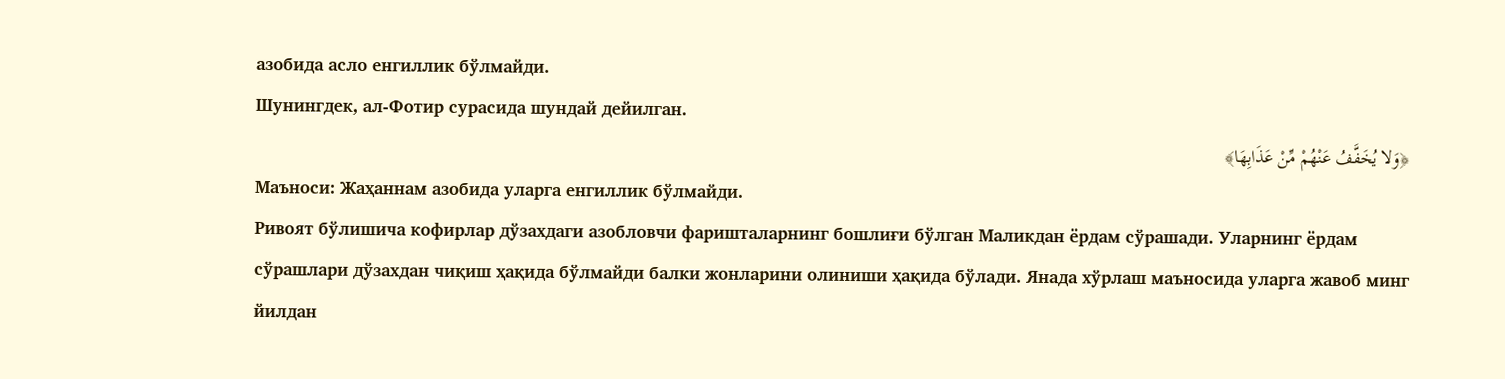азобида асло енгиллик бўлмайди.
Шунингдек, ал-Фотир сурасида шундай дейилган.
﴿وَلا يُخَفَّفُ عَنْهُمْ مِّنْ عَذَابِهَا﴾
Маъноси: Жаҳаннам азобида уларга енгиллик бўлмайди.
Ривоят бўлишича кофирлар дўзахдаги азобловчи фаришталарнинг бошлиғи бўлган Маликдан ёрдам сўрашади. Уларнинг ёрдам сўрашлари дўзахдан чиқиш ҳақида бўлмайди балки жонларини олиниши ҳақида бўлади. Янада хўрлаш маъносида уларга жавоб минг йилдан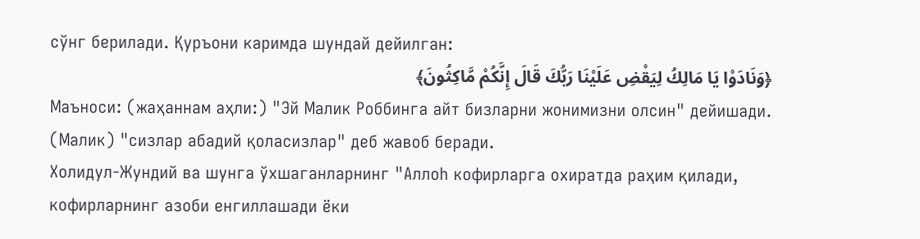сўнг берилади. Қуръони каримда шундай дейилган:
﴿وَنَادَوْا يَا مَالِكُ لِيَقْضِ عَلَيْنَا رَبُّكَ قَالَ إِنَّكُمْ مَّاكِثُونَ﴾
Маъноси: (жаҳаннам аҳли:) "Эй Малик Роббинга айт бизларни жонимизни олсин" дейишади. (Малик) "сизлар абадий қоласизлар" деб жавоб беради.
Холидул-Жундий ва шунга ўхшаганларнинг "Аллоh кофирларга охиратда раҳим қилади, кофирларнинг азоби енгиллашади ёки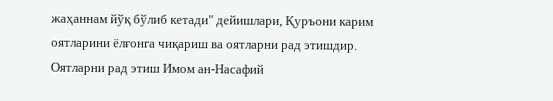жаҳаннам йўқ бўлиб кетади" дейишлари, Қуръони карим оятларини ёлғонга чиқариш ва оятларни рад этишдир.
Оятларни рад этиш Имом ан-Насафий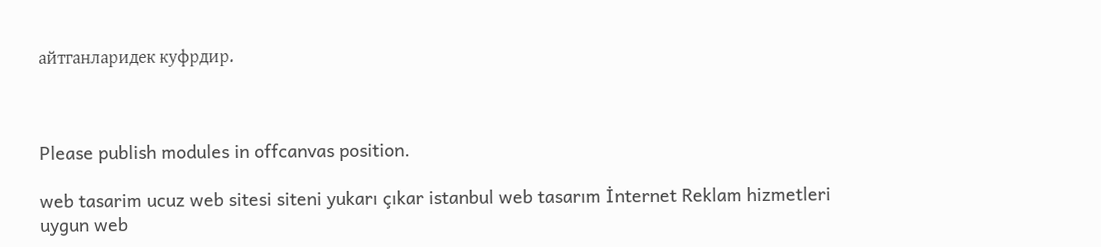айтганларидек куфрдир.



Please publish modules in offcanvas position.

web tasarim ucuz web sitesi siteni yukarı çıkar istanbul web tasarım İnternet Reklam hizmetleri uygun web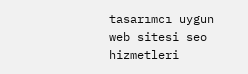tasarımcı uygun web sitesi seo hizmetleri